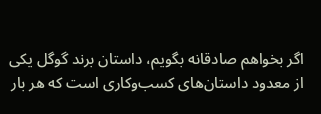اگر بخواهم صادقانه بگویم، داستان برند گوگل یکی از معدود داستان‌های کسب‌وکاری است که هر بار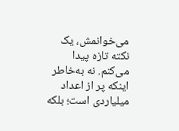می‌خوانمش، یک نکته تازه پیدا می‌کنم. نه به‌خاطر اینکه پر از اعداد میلیاردی است؛ بلکه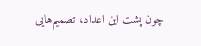چون پشت این اعداد، تصمیم‌هایی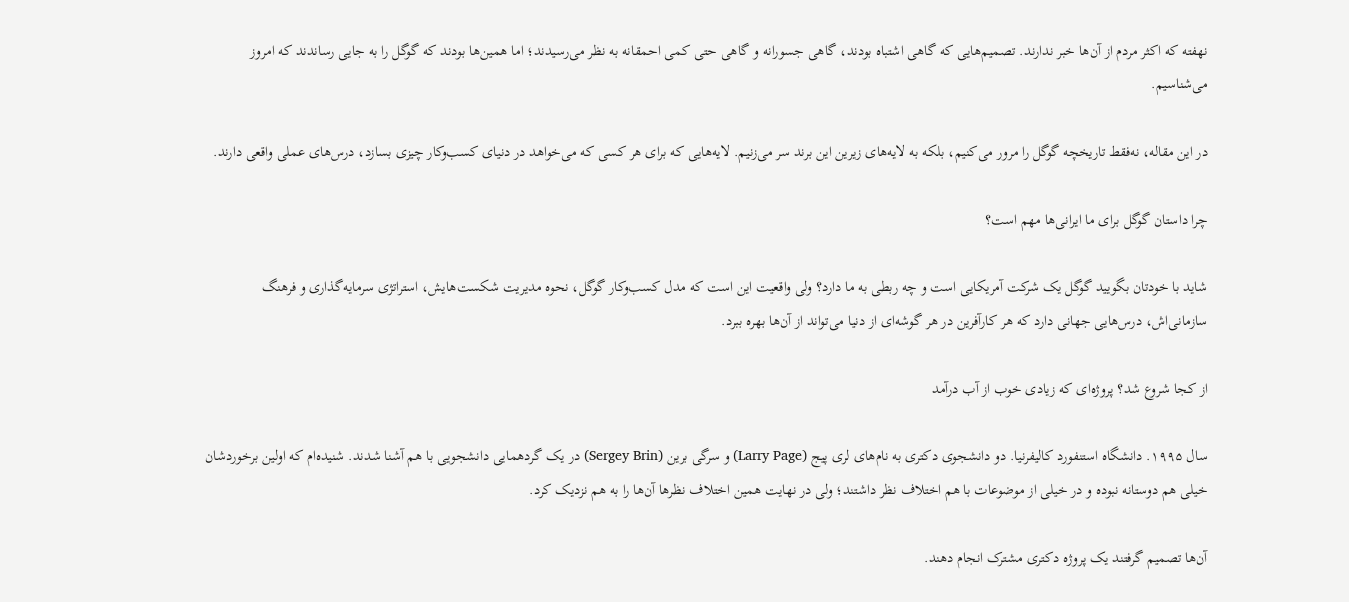نهفته که اکثر مردم از آن‌ها خبر ندارند. تصمیم‌هایی که گاهی اشتباه بودند، گاهی جسورانه و گاهی حتی کمی احمقانه به نظر می‌رسیدند؛ اما همین‌ها بودند که گوگل را به جایی رساندند که امروز می‌شناسیم.

در این مقاله، نه‌فقط تاریخچه گوگل را مرور می‌کنیم، بلکه به لایه‌های زیرین این برند سر می‌زنیم. لایه‌هایی که برای هر کسی که می‌خواهد در دنیای کسب‌وکار چیزی بسازد، درس‌های عملی واقعی دارند.

چرا داستان گوگل برای ما ایرانی‌ها مهم است؟

شاید با خودتان بگویید گوگل یک شرکت آمریکایی است و چه ربطی به ما دارد؟ ولی واقعیت این است که مدل کسب‌وکار گوگل، نحوه مدیریت شکست‌هایش، استراتژی سرمایه‌گذاری و فرهنگ سازمانی‌اش، درس‌هایی جهانی دارد که هر کارآفرین در هر گوشه‌ای از دنیا می‌تواند از آن‌ها بهره ببرد.

از کجا شروع شد؟ پروژه‌ای که زیادی خوب از آب درآمد

سال ۱۹۹۵. دانشگاه استنفورد کالیفرنیا. دو دانشجوی دکتری به نام‌های لری پیج (Larry Page) و سرگی برین (Sergey Brin) در یک گردهمایی دانشجویی با هم آشنا شدند. شنیده‌ام که اولین برخوردشان خیلی هم دوستانه نبوده و در خیلی از موضوعات با هم اختلاف نظر داشتند؛ ولی در نهایت همین اختلاف نظرها آن‌ها را به هم نزدیک کرد.

آن‌ها تصمیم گرفتند یک پروژه دکتری مشترک انجام دهند.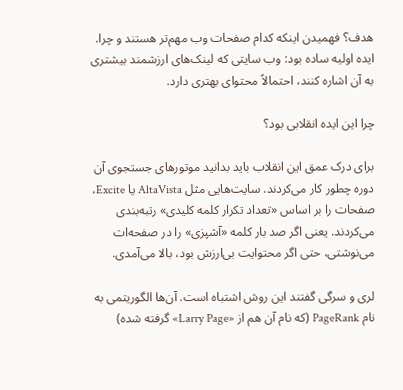هدف؟ فهمیدن اینکه کدام صفحات وب مهم‌تر هستند و چرا. ایده اولیه ساده بود: وب سایتی که لینک‌های ارزشمند بیشتری به آن اشاره کنند، احتمالاً محتوای بهتری دارد.

چرا این ایده انقلابی بود؟

برای درک عمق این انقلاب باید بدانید موتورهای جستجوی آن دوره چطور کار می‌کردند. سایت‌هایی مثل AltaVista یا Excite، صفحات را بر اساس «تعداد تکرار کلمه کلیدی» رتبه‌بندی می‌کردند. یعنی اگر صد بار کلمه «آشپزی» را در صفحه‌ات می‌نوشتی، حتی اگر محتوایت بی‌ارزش بود، بالا می‌آمدی.

لری و سرگی گفتند این روش اشتباه است. آن‌ها الگوریتمی به نام PageRank (که نام آن هم از «Larry Page» گرفته شده)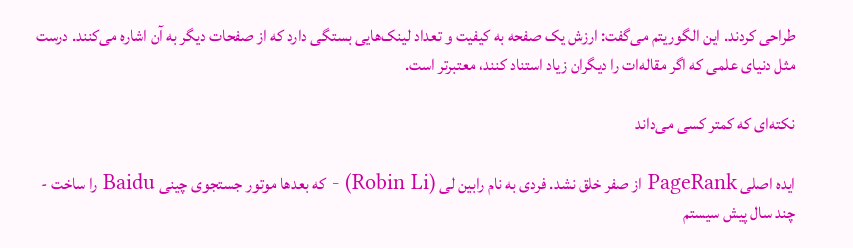طراحی کردند. این الگوریتم می‌گفت: ارزش یک صفحه به کیفیت و تعداد لینک‌هایی بستگی دارد که از صفحات دیگر به آن اشاره می‌کنند. درست مثل دنیای علمی که اگر مقاله‌ات را دیگران زیاد استناد کنند، معتبرتر است.

نکته‌ای که کمتر کسی می‌داند

ایده اصلی PageRank از صفر خلق نشد. فردی به نام رابین لی (Robin Li) - که بعدها موتور جستجوی چینی Baidu را ساخت - چند سال پیش سیستم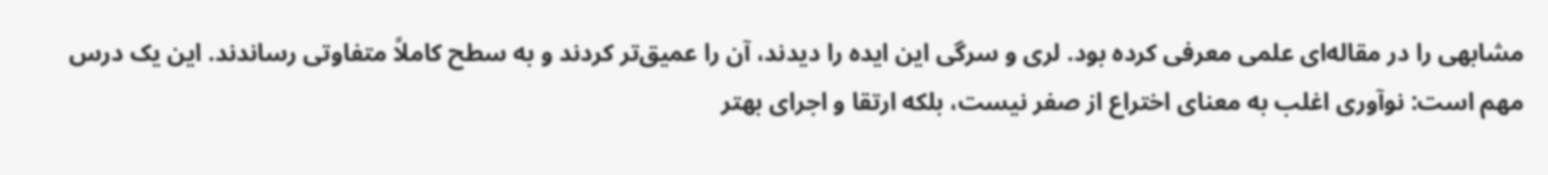مشابهی را در مقاله‌ای علمی معرفی کرده بود. لری و سرگی این ایده را دیدند، آن را عمیق‌تر کردند و به سطح کاملاً متفاوتی رساندند. این یک درس مهم است: نوآوری اغلب به معنای اختراع از صفر نیست، بلکه ارتقا و اجرای بهتر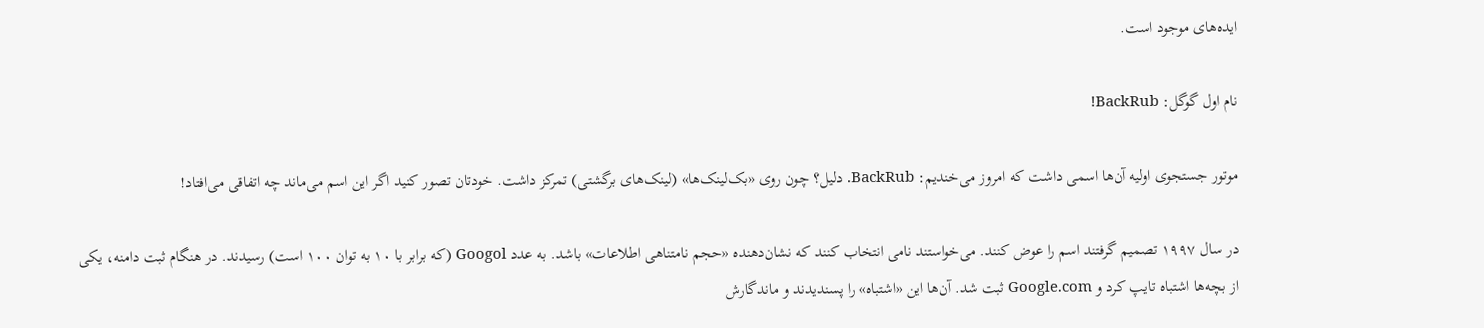ایده‌های موجود است.

نام اول گوگل: BackRub!

موتور جستجوی اولیه آن‌ها اسمی داشت که امروز می‌خندیم: BackRub. دلیل؟ چون روی «بک‌لینک‌ها» (لینک‌های برگشتی) تمرکز داشت. خودتان تصور کنید اگر این اسم می‌ماند چه اتفاقی می‌افتاد!

در سال ۱۹۹۷ تصمیم گرفتند اسم را عوض کنند. می‌خواستند نامی انتخاب کنند که نشان‌دهنده «حجم نامتناهی اطلاعات» باشد. به عدد Googol (که برابر با ۱۰ به توان ۱۰۰ است) رسیدند. در هنگام ثبت دامنه، یکی از بچه‌ها اشتباه تایپ کرد و Google.com ثبت شد. آن‌ها این «اشتباه» را پسندیدند و ماندگارش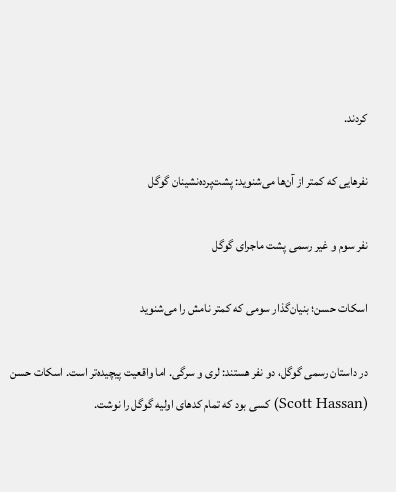کردند.

نفرهایی که کمتر از آن‌ها می‌شنوید: پشت‌پرده‌نشینان گوگل

نفر سوم و غیر رسمی پشت ماجرای گوگل

اسکات حسن؛ بنیان‌گذار سومی که کمتر نامش را می‌شنوید

در داستان رسمی گوگل، دو نفر هستند: لری و سرگی. اما واقعیت پیچیده‌تر است. اسکات حسن (Scott Hassan) کسی بود که تمام کدهای اولیه گوگل را نوشت.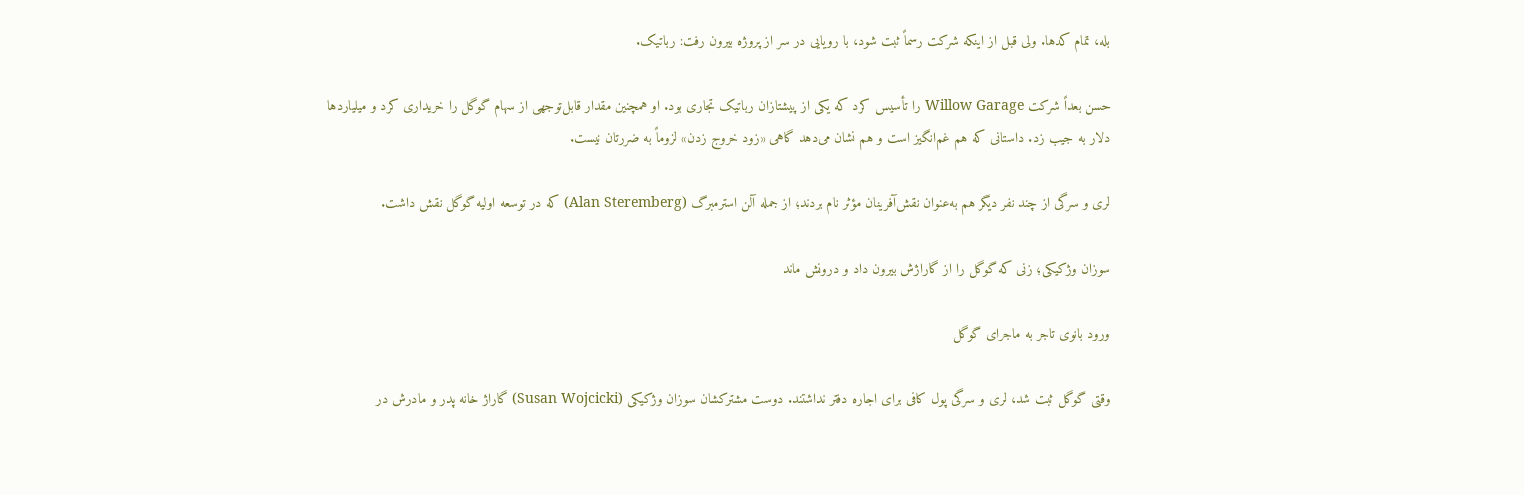بله، تمام کدها. ولی قبل از اینکه شرکت رسماً ثبت شود، با رویایی در سر از پروژه بیرون رفت: رباتیک.

حسن بعداً شرکت Willow Garage را تأسیس کرد که یکی از پیشتازان رباتیک تجاری بود. او همچنین مقدار قابل‌توجهی از سهام گوگل را خریداری کرد و میلیاردها دلار به جیب زد. داستانی که هم غم‌انگیز است و هم نشان می‌دهد گاهی «زود خروج زدن» لزوماً به ضررتان نیست.

لری و سرگی از چند نفر دیگر هم به‌عنوان نقش‌آفرینان مؤثر نام بردند؛ از جمله آلن استرمبرگ (Alan Steremberg) که در توسعه اولیه گوگل نقش داشت.

سوزان وژکیکی؛ زنی که گوگل را از گاراژش بیرون داد و درونش ماند

ورود بانوی تاجر به ماجرای گوگل

وقتی گوگل ثبت شد، لری و سرگی پول کافی برای اجاره دفتر نداشتند. دوست مشترکشان سوزان وژکیکی (Susan Wojcicki) گاراژ خانه پدر و مادرش در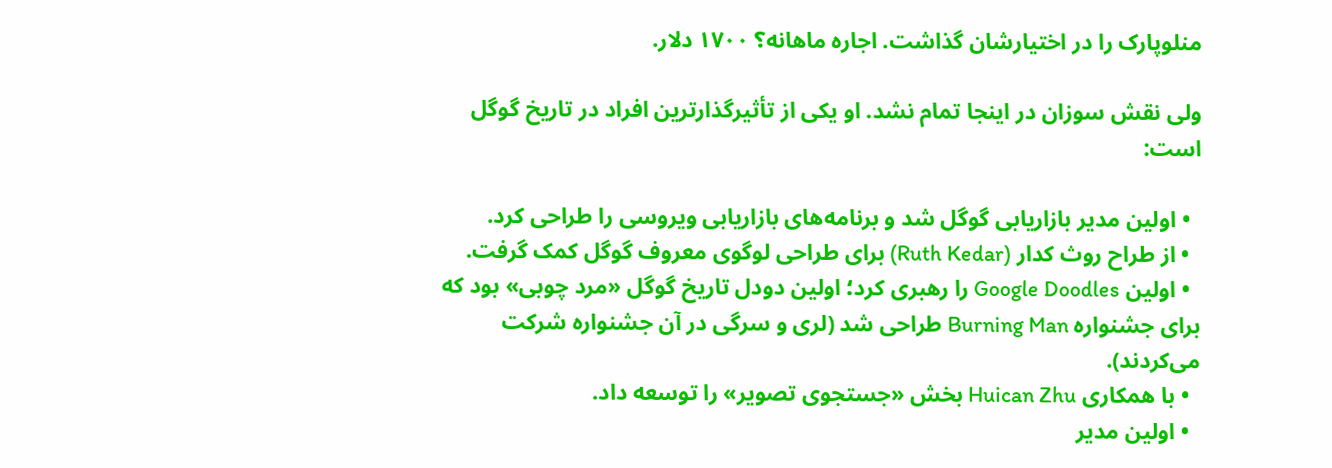منلوپارک را در اختیارشان گذاشت. اجاره ماهانه؟ ۱۷۰۰ دلار.

ولی نقش سوزان در اینجا تمام نشد. او یکی از تأثیرگذارترین افراد در تاریخ گوگل است:

  • اولین مدیر بازاریابی گوگل شد و برنامه‌های بازاریابی ویروسی را طراحی کرد.
  • از طراح روث کدار (Ruth Kedar) برای طراحی لوگوی معروف گوگل کمک گرفت.
  • اولین Google Doodles را رهبری کرد؛ اولین دودل تاریخ گوگل «مرد چوبی» بود که برای جشنواره Burning Man طراحی شد (لری و سرگی در آن جشنواره شرکت می‌کردند).
  • با همکاری Huican Zhu بخش «جستجوی تصویر» را توسعه داد.
  • اولین مدیر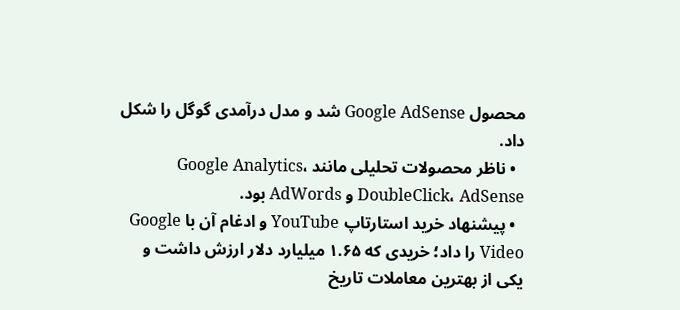محصول Google AdSense شد و مدل درآمدی گوگل را شکل داد.
  • ناظر محصولات تحلیلی مانند Google Analytics، DoubleClick، AdSense و AdWords بود.
  • پیشنهاد خرید استارتاپ YouTube و ادغام آن با Google Video را داد؛ خریدی که ۱.۶۵ میلیارد دلار ارزش داشت و یکی از بهترین معاملات تاریخ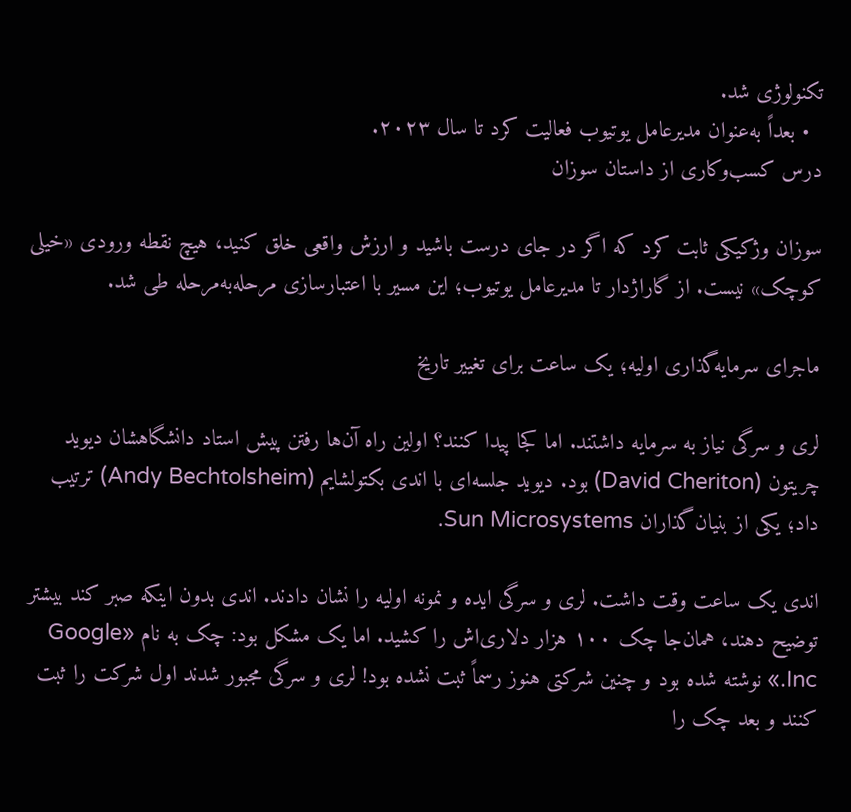تکنولوژی شد.
  • بعداً به‌عنوان مدیرعامل یوتیوب فعالیت کرد تا سال ۲۰۲۳.
درس کسب‌وکاری از داستان سوزان

سوزان وژکیکی ثابت کرد که اگر در جای درست باشید و ارزش واقعی خلق کنید، هیچ نقطه ورودی «خیلی کوچک» نیست. از گاراژدار تا مدیرعامل یوتیوب؛ این مسیر با اعتبارسازی مرحله‌به‌مرحله طی شد.

ماجرای سرمایه‌گذاری اولیه؛ یک ساعت برای تغییر تاریخ

لری و سرگی نیاز به سرمایه داشتند. اما کجا پیدا کنند؟ اولین راه آن‌ها رفتن پیش استاد دانشگاهشان دیوید چریتون (David Cheriton) بود. دیوید جلسه‌ای با اندی بکتولشایم (Andy Bechtolsheim) ترتیب داد؛ یکی از بنیان‌گذاران Sun Microsystems.

اندی یک ساعت وقت داشت. لری و سرگی ایده و نمونه اولیه را نشان دادند. اندی بدون اینکه صبر کند بیشتر توضیح دهند، همان‌جا چک ۱۰۰ هزار دلاری‌اش را کشید. اما یک مشکل بود: چک به نام «Google Inc.» نوشته شده بود و چنین شرکتی هنوز رسماً ثبت نشده بود! لری و سرگی مجبور شدند اول شرکت را ثبت کنند و بعد چک را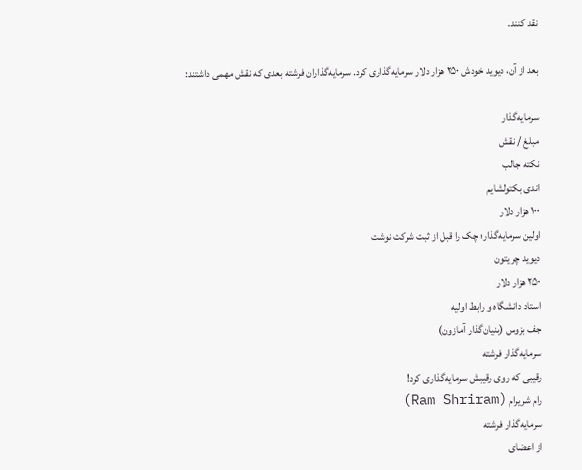نقد کنند.

بعد از آن، دیوید خودش ۲۵۰ هزار دلار سرمایه‌گذاری کرد. سرمایه‌گذاران فرشته بعدی که نقش مهمی داشتند:

سرمایه‌گذار
مبلغ / نقش
نکته جالب
اندی بکتولشایم
۱۰۰ هزار دلار
اولین سرمایه‌گذار؛ چک را قبل از ثبت شرکت نوشت
دیوید چریتون
۲۵۰ هزار دلار
استاد دانشگاه و رابط اولیه
جف بزوس (بنیان‌گذار آمازون)
سرمایه‌گذار فرشته
رقیبی که روی رقیبش سرمایه‌گذاری کرد!
رام شریرام (Ram Shriram)
سرمایه‌گذار فرشته
از اعضای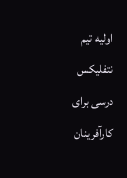اولیه تیم نتفلیکس
درسی برای کارآفرینان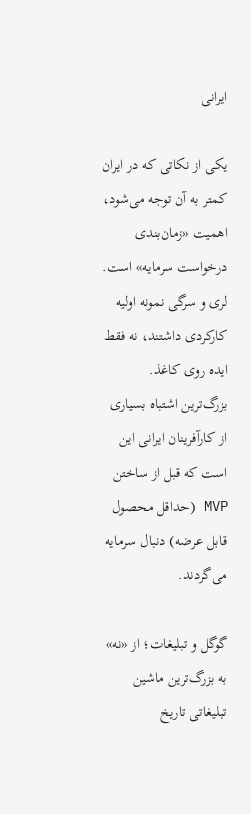ایرانی

یکی از نکاتی که در ایران کمتر به آن توجه می‌شود، اهمیت «زمان‌بندی درخواست سرمایه» است. لری و سرگی نمونه اولیه کارکردی داشتند، نه فقط ایده روی کاغذ. بزرگ‌ترین اشتباه بسیاری از کارآفرینان ایرانی این است که قبل از ساختن MVP (حداقل محصول قابل عرضه) دنبال سرمایه می‌گردند.

گوگل و تبلیغات؛ از «نه» به بزرگ‌ترین ماشین تبلیغاتی تاریخ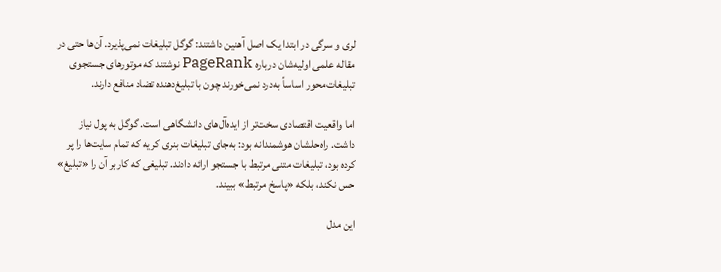لری و سرگی در ابتدا یک اصل آهنین داشتند: گوگل تبلیغات نمی‌پذیرد. آن‌ها حتی در مقاله علمی اولیه‌شان درباره PageRank نوشتند که موتورهای جستجوی تبلیغات‌محور اساساً به‌درد نمی‌خورند چون با تبلیغ‌دهنده تضاد منافع دارند.

اما واقعیت اقتصادی سخت‌تر از ایده‌آل‌های دانشگاهی است. گوگل به پول نیاز داشت. راه‌حلشان هوشمندانه بود: به‌جای تبلیغات بنری کریه که تمام سایت‌ها را پر کرده بود، تبلیغات متنی مرتبط با جستجو ارائه دادند. تبلیغی که کاربر آن را «تبلیغ» حس نکند، بلکه «پاسخ مرتبط» ببیند.

این مدل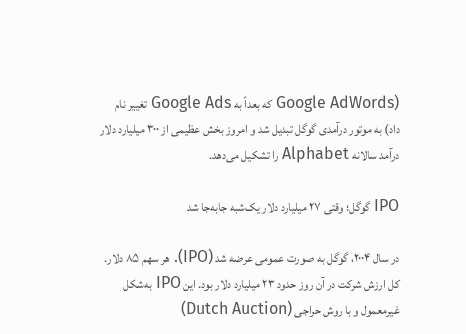(Google AdWords که بعداً به Google Ads تغییر نام داد) به موتور درآمدی گوگل تبدیل شد و امروز بخش عظیمی از ۳۰۰ میلیارد دلار درآمد سالانه Alphabet را تشکیل می‌دهد.

IPO گوگل؛ وقتی ۲۷ میلیارد دلار یک‌شبه جابه‌جا شد

در سال ۲۰۰۴، گوگل به صورت عمومی عرضه شد (IPO). هر سهم ۸۵ دلار. کل ارزش شرکت در آن روز حدود ۲۳ میلیارد دلار بود. این IPO به‌شکل غیرمعمول و با روش حراجی (Dutch Auction)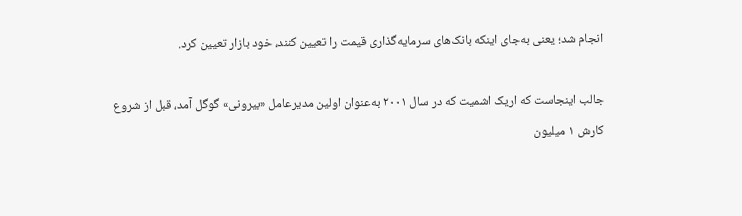انجام شد؛ یعنی به‌جای اینکه بانک‌های سرمایه‌گذاری قیمت را تعیین کنند، خود بازار تعیین کرد.

جالب اینجاست که اریک اشمیت که در سال ۲۰۰۱ به‌عنوان اولین مدیرعامل «بیرونی» گوگل آمد، قبل از شروع کارش ۱ میلیون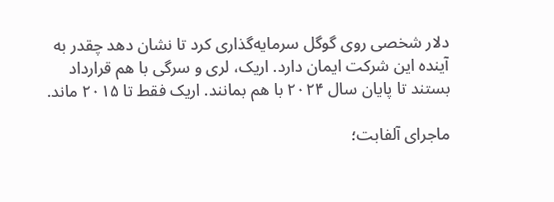دلار شخصی روی گوگل سرمایه‌گذاری کرد تا نشان دهد چقدر به آینده این شرکت ایمان دارد. اریک، لری و سرگی با هم قرارداد بستند تا پایان سال ۲۰۲۴ با هم بمانند. اریک فقط تا ۲۰۱۵ ماند.

ماجرای آلفابت؛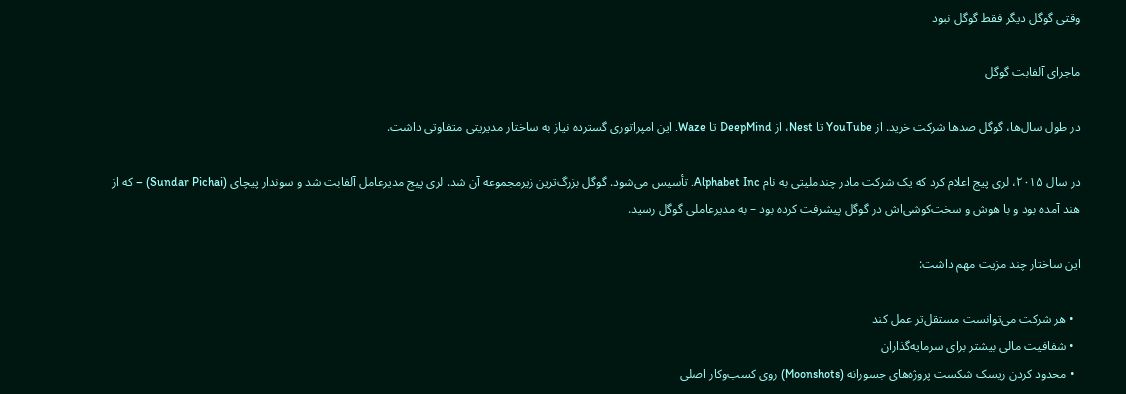وقتی گوگل دیگر فقط گوگل نبود

ماجرای آلفابت گوگل

در طول سال‌ها، گوگل صدها شرکت خرید. از YouTube تا Nest، از DeepMind تا Waze. این امپراتوری گسترده نیاز به ساختار مدیریتی متفاوتی داشت.

در سال ۲۰۱۵، لری پیج اعلام کرد که یک شرکت مادر چندملیتی به نام Alphabet Inc. تأسیس می‌شود. گوگل بزرگ‌ترین زیرمجموعه آن شد. لری پیج مدیرعامل آلفابت شد و سوندار پیچای (Sundar Pichai) – که از هند آمده بود و با هوش و سخت‌کوشی‌اش در گوگل پیشرفت کرده بود – به مدیرعاملی گوگل رسید.

این ساختار چند مزیت مهم داشت:

  • هر شرکت می‌توانست مستقل‌تر عمل کند
  • شفافیت مالی بیشتر برای سرمایه‌گذاران
  • محدود کردن ریسک شکست پروژه‌های جسورانه (Moonshots) روی کسب‌وکار اصلی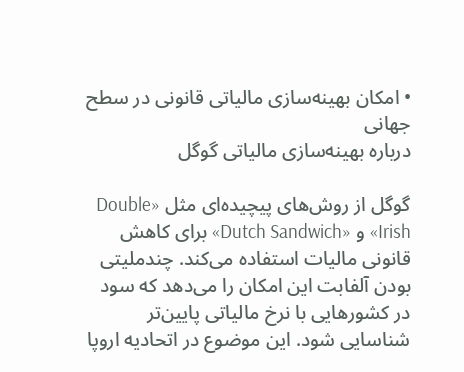• امکان بهینه‌سازی مالیاتی قانونی در سطح جهانی
درباره بهینه‌سازی مالیاتی گوگل

گوگل از روش‌های پیچیده‌ای مثل «Double Irish» و «Dutch Sandwich» برای کاهش قانونی مالیات استفاده می‌کند. چندملیتی بودن آلفابت این امکان را می‌دهد که سود در کشورهایی با نرخ مالیاتی پایین‌تر شناسایی شود. این موضوع در اتحادیه اروپا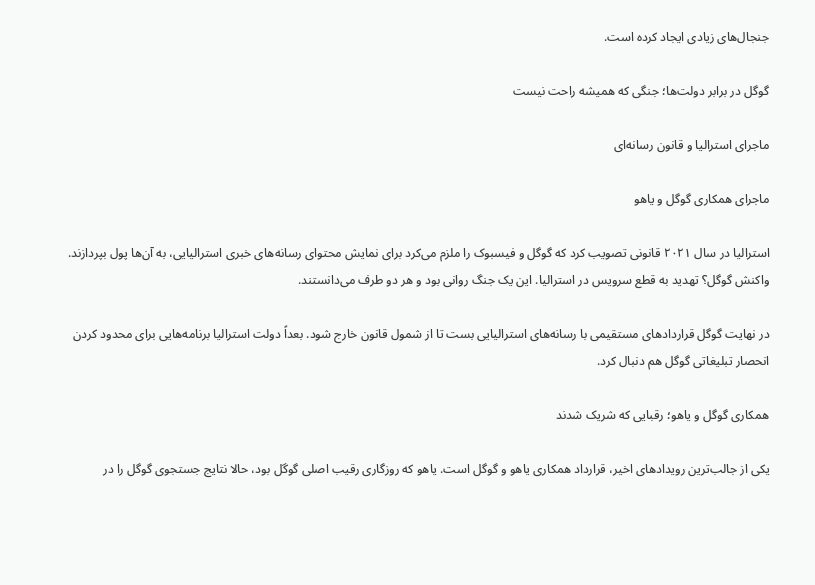جنجال‌های زیادی ایجاد کرده است.

گوگل در برابر دولت‌ها؛ جنگی که همیشه راحت نیست

ماجرای استرالیا و قانون رسانه‌ای

ماجرای همکاری گوگل و یاهو

استرالیا در سال ۲۰۲۱ قانونی تصویب کرد که گوگل و فیسبوک را ملزم می‌کرد برای نمایش محتوای رسانه‌های خبری استرالیایی، به آن‌ها پول بپردازند. واکنش گوگل؟ تهدید به قطع سرویس در استرالیا. این یک جنگ روانی بود و هر دو طرف می‌دانستند.

در نهایت گوگل قراردادهای مستقیمی با رسانه‌های استرالیایی بست تا از شمول قانون خارج شود. بعداً دولت استرالیا برنامه‌هایی برای محدود کردن انحصار تبلیغاتی گوگل هم دنبال کرد.

همکاری گوگل و یاهو؛ رقبایی که شریک شدند

یکی از جالب‌ترین رویدادهای اخیر، قرارداد همکاری یاهو و گوگل است. یاهو که روزگاری رقیب اصلی گوگل بود، حالا نتایج جستجوی گوگل را در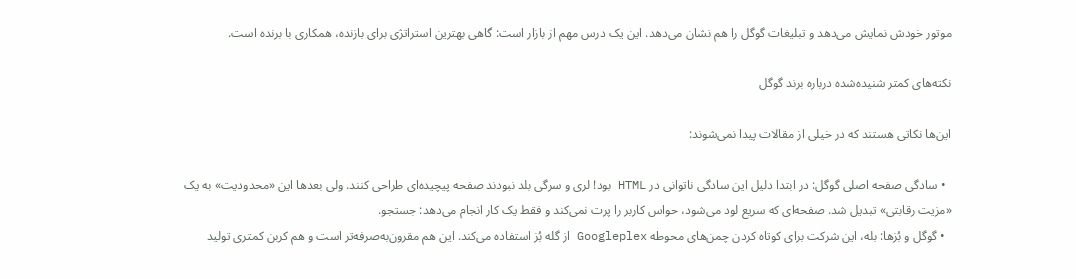موتور خودش نمایش می‌دهد و تبلیغات گوگل را هم نشان می‌دهد. این یک درس مهم از بازار است: گاهی بهترین استراتژی برای بازنده، همکاری با برنده است.

نکته‌های کمتر شنیده‌شده درباره برند گوگل

این‌ها نکاتی هستند که در خیلی از مقالات پیدا نمی‌شوند:

  • سادگی صفحه اصلی گوگل: در ابتدا دلیل این سادگی ناتوانی در HTML بود! لری و سرگی بلد نبودند صفحه پیچیده‌ای طراحی کنند. ولی بعدها این «محدودیت» به یک «مزیت رقابتی» تبدیل شد. صفحه‌ای که سریع لود می‌شود، حواس کاربر را پرت نمی‌کند و فقط یک کار انجام می‌دهد: جستجو.
  • گوگل و بُزها: بله، این شرکت برای کوتاه کردن چمن‌های محوطه Googleplex از گله بُز استفاده می‌کند. این هم مقرون‌به‌صرفه‌تر است و هم کربن کمتری تولید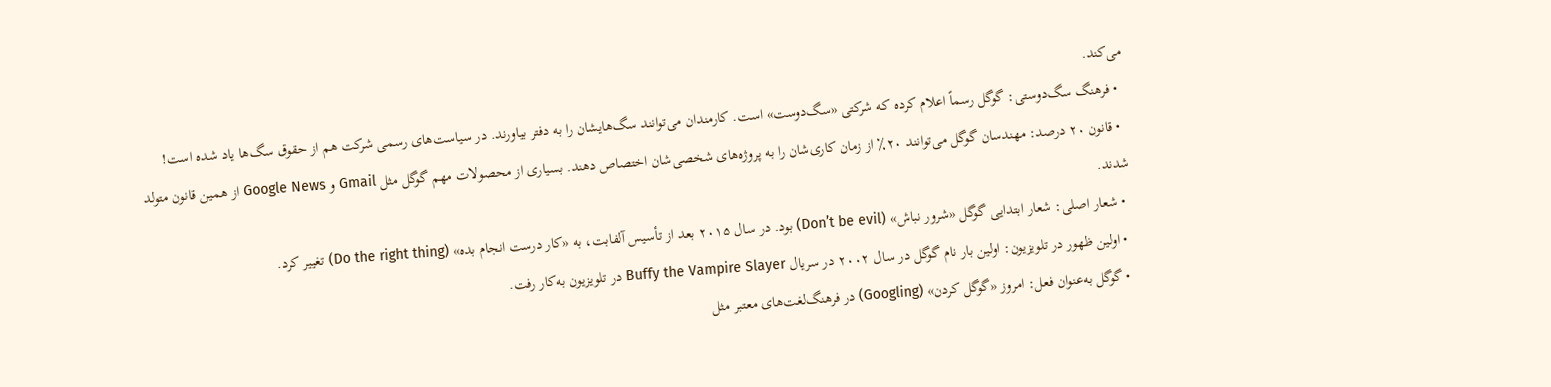می‌کند.
  • فرهنگ سگ‌دوستی: گوگل رسماً اعلام کرده که شرکتی «سگ‌دوست» است. کارمندان می‌توانند سگ‌هایشان را به دفتر بیاورند. در سیاست‌های رسمی شرکت هم از حقوق سگ‌ها یاد شده است!
  • قانون ۲۰ درصد: مهندسان گوگل می‌توانند ۲۰٪ از زمان کاری‌شان را به پروژه‌های شخصی‌شان اختصاص دهند. بسیاری از محصولات مهم گوگل مثل Gmail و Google News از همین قانون متولد شدند.
  • شعار اصلی: شعار ابتدایی گوگل «شرور نباش» (Don’t be evil) بود. در سال ۲۰۱۵ بعد از تأسیس آلفابت، به «کار درست انجام بده» (Do the right thing) تغییر کرد.
  • اولین ظهور در تلویزیون: اولین بار نام گوگل در سال ۲۰۰۲ در سریال Buffy the Vampire Slayer در تلویزیون به‌کار رفت.
  • گوگل به‌عنوان فعل: امروز «گوگل کردن» (Googling) در فرهنگ‌لغت‌های معتبر مثل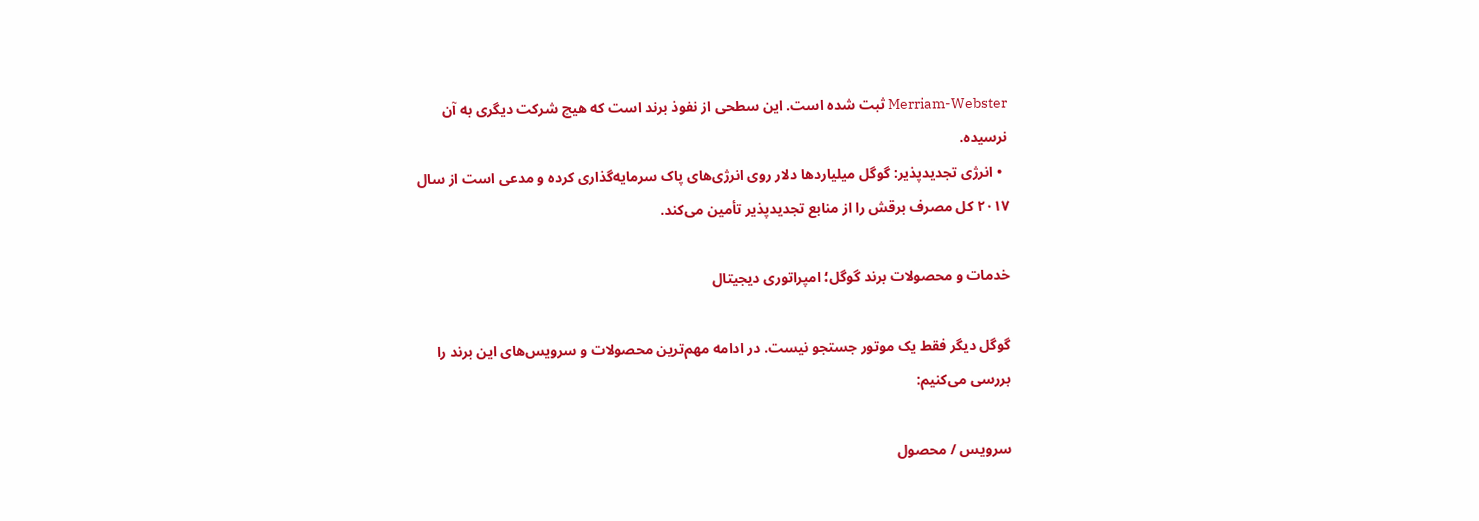Merriam-Webster ثبت شده است. این سطحی از نفوذ برند است که هیچ شرکت دیگری به آن نرسیده.
  • انرژی تجدیدپذیر: گوگل میلیاردها دلار روی انرژی‌های پاک سرمایه‌گذاری کرده و مدعی است از سال ۲۰۱۷ کل مصرف برقش را از منابع تجدیدپذیر تأمین می‌کند.

خدمات و محصولات برند گوگل؛ امپراتوری دیجیتال

گوگل دیگر فقط یک موتور جستجو نیست. در ادامه مهم‌ترین محصولات و سرویس‌های این برند را بررسی می‌کنیم:

سرویس / محصول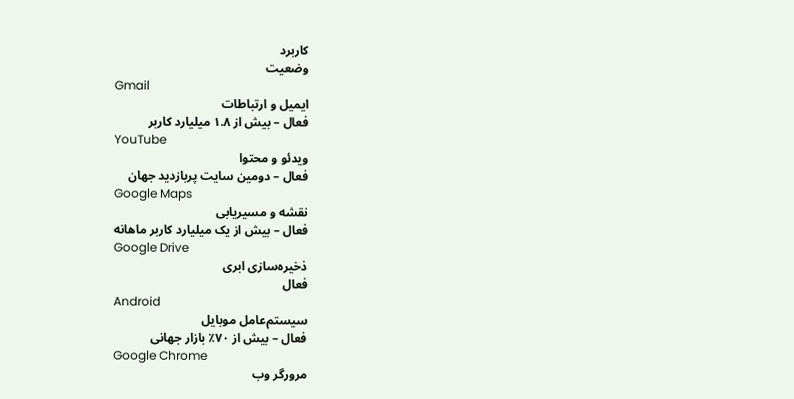کاربرد
وضعیت
Gmail
ایمیل و ارتباطات
فعال – بیش از ۱.۸ میلیارد کاربر
YouTube
ویدئو و محتوا
فعال – دومین سایت پربازدید جهان
Google Maps
نقشه و مسیریابی
فعال – بیش از یک میلیارد کاربر ماهانه
Google Drive
ذخیره‌سازی ابری
فعال
Android
سیستم‌عامل موبایل
فعال – بیش از ۷۰٪ بازار جهانی
Google Chrome
مرورگر وب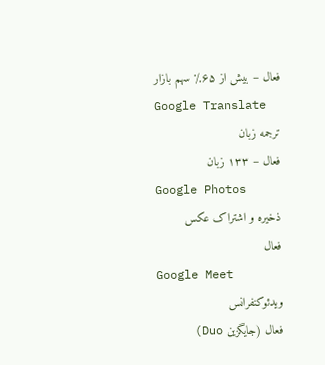فعال – بیش از ۶۵٪ سهم بازار
Google Translate
ترجمه زبان
فعال – ۱۳۳ زبان
Google Photos
ذخیره و اشتراک عکس
فعال
Google Meet
ویدئوکنفرانس
فعال (جایگزین Duo)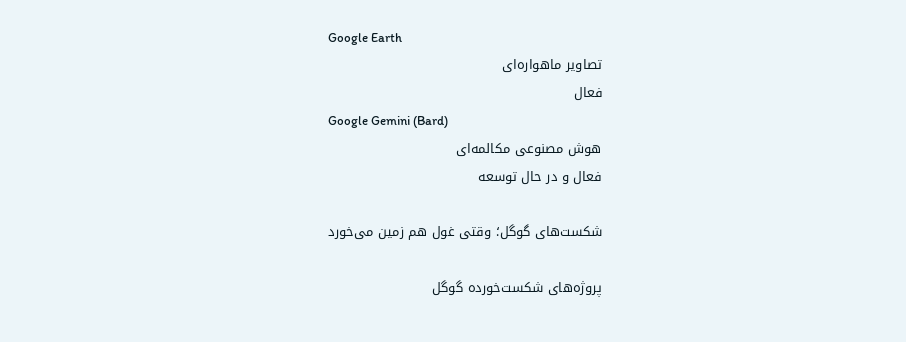Google Earth
تصاویر ماهواره‌ای
فعال
Google Gemini (Bard)
هوش مصنوعی مکالمه‌ای
فعال و در حال توسعه

شکست‌های گوگل؛ وقتی غول هم زمین می‌خورد

پروژه‌های شکست‌خورده گوگل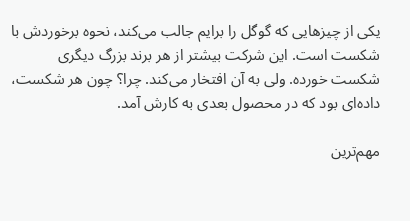یکی از چیزهایی که گوگل را برایم جالب می‌کند، نحوه برخوردش با شکست است. این شرکت بیشتر از هر برند بزرگ دیگری شکست خورده. ولی به آن افتخار می‌کند. چرا؟ چون هر شکست، داده‌ای بود که در محصول بعدی به کارش آمد.

مهم‌ترین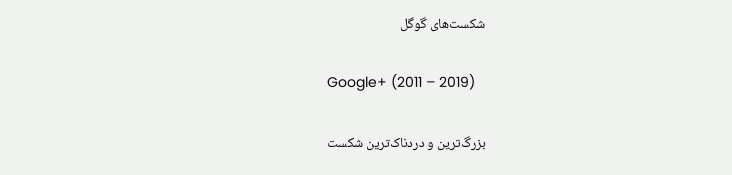شکست‌های گوگل

Google+ (2011 – 2019)

بزرگ‌ترین و دردناک‌ترین شکست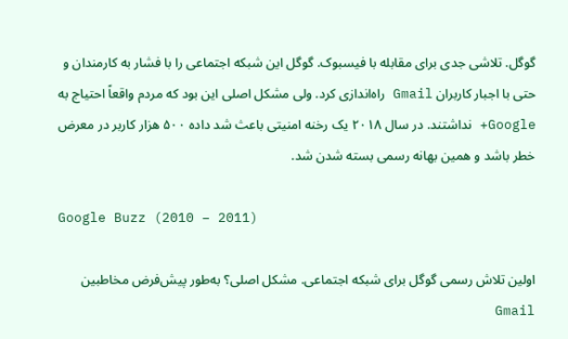گوگل. تلاشی جدی برای مقابله با فیسبوک. گوگل این شبکه اجتماعی را با فشار به کارمندان و حتی با اجبار کاربران Gmail راه‌اندازی کرد. ولی مشکل اصلی این بود که مردم واقعاً احتیاج به Google+ نداشتند. در سال ۲۰۱۸ یک رخنه امنیتی باعث شد داده ۵۰۰ هزار کاربر در معرض خطر باشد و همین بهانه رسمی بسته شدن شد.

Google Buzz (2010 – 2011)

اولین تلاش رسمی گوگل برای شبکه اجتماعی. مشکل اصلی؟ به‌طور پیش‌فرض مخاطبین Gmail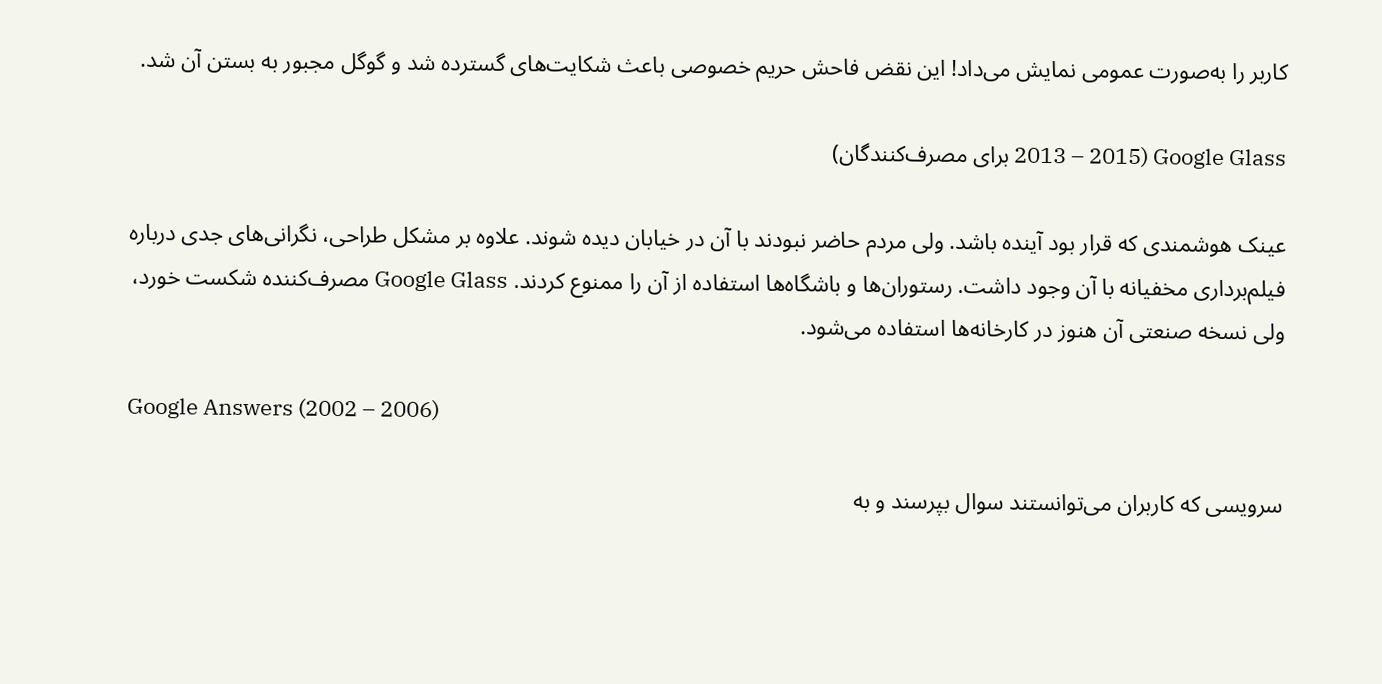کاربر را به‌صورت عمومی نمایش می‌داد! این نقض فاحش حریم خصوصی باعث شکایت‌های گسترده شد و گوگل مجبور به بستن آن شد.

Google Glass (2013 – 2015 برای مصرف‌کنندگان)

عینک هوشمندی که قرار بود آینده باشد. ولی مردم حاضر نبودند با آن در خیابان دیده شوند. علاوه بر مشکل طراحی، نگرانی‌های جدی درباره فیلم‌برداری مخفیانه با آن وجود داشت. رستوران‌ها و باشگاه‌ها استفاده از آن را ممنوع کردند. Google Glass مصرف‌کننده شکست خورد، ولی نسخه صنعتی آن هنوز در کارخانه‌ها استفاده می‌شود.

Google Answers (2002 – 2006)

سرویسی که کاربران می‌توانستند سوال بپرسند و به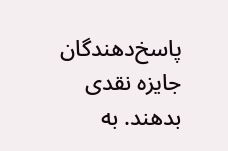پاسخ‌دهندگان جایزه نقدی بدهند. به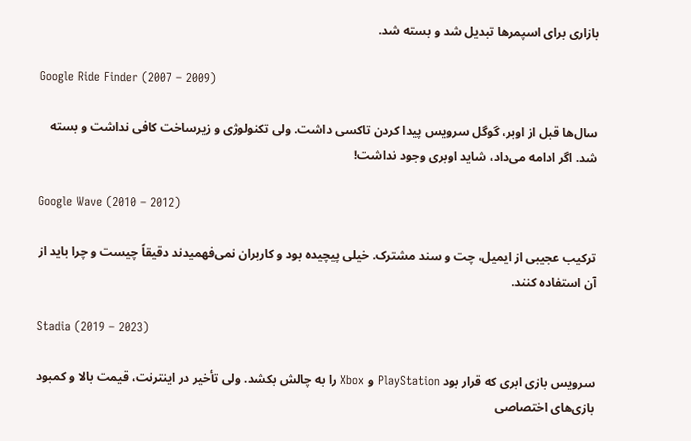بازاری برای اسپمرها تبدیل شد و بسته شد.

Google Ride Finder (2007 – 2009)

سال‌ها قبل از اوبر، گوگل سرویس پیدا کردن تاکسی داشت. ولی تکنولوژی و زیرساخت کافی نداشت و بسته شد. اگر ادامه می‌داد، شاید اوبری وجود نداشت!

Google Wave (2010 – 2012)

ترکیب عجیبی از ایمیل، چت و سند مشترک. خیلی پیچیده بود و کاربران نمی‌فهمیدند دقیقاً چیست و چرا باید از آن استفاده کنند.

Stadia (2019 – 2023)

سرویس بازی ابری که قرار بود PlayStation و Xbox را به چالش بکشد. ولی تأخیر در اینترنت، قیمت بالا و کمبود بازی‌های اختصاصی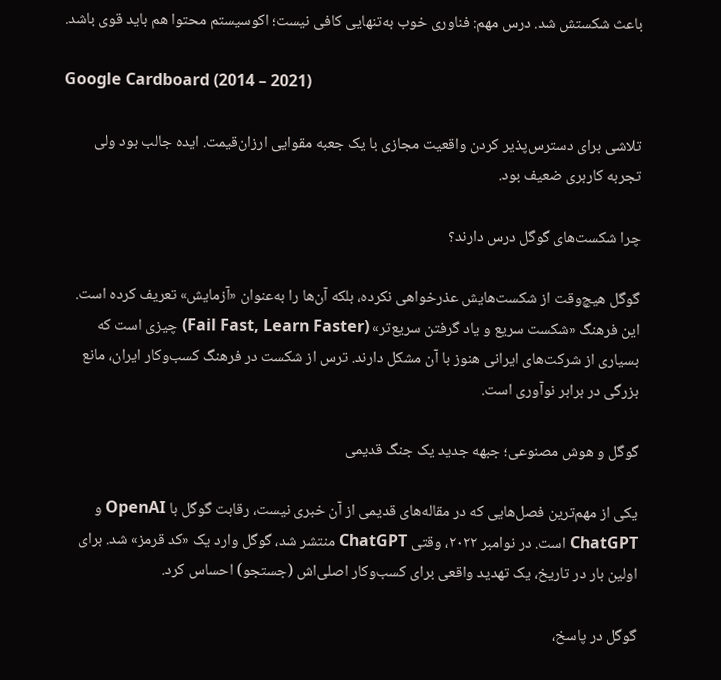باعث شکستش شد. درس مهم: فناوری خوب به‌تنهایی کافی نیست؛ اکوسیستم محتوا هم باید قوی باشد.

Google Cardboard (2014 – 2021)

تلاشی برای دسترس‌پذیر کردن واقعیت مجازی با یک جعبه مقوایی ارزان‌قیمت. ایده جالب بود ولی تجربه کاربری ضعیف بود.

چرا شکست‌های گوگل درس دارند؟

گوگل هیچ‌وقت از شکست‌هایش عذرخواهی نکرده، بلکه آن‌ها را به‌عنوان «آزمایش» تعریف کرده است. این فرهنگ «شکست سریع و یاد گرفتن سریع‌تر» (Fail Fast, Learn Faster) چیزی است که بسیاری از شرکت‌های ایرانی هنوز با آن مشکل دارند. ترس از شکست در فرهنگ کسب‌وکار ایران، مانع بزرگی در برابر نوآوری است.

گوگل و هوش مصنوعی؛ جبهه جدید یک جنگ قدیمی

یکی از مهم‌ترین فصل‌هایی که در مقاله‌های قدیمی از آن خبری نیست، رقابت گوگل با OpenAI و ChatGPT است. در نوامبر ۲۰۲۲، وقتی ChatGPT منتشر شد، گوگل وارد یک «کد قرمز» شد. برای اولین بار در تاریخ، یک تهدید واقعی برای کسب‌وکار اصلی‌اش (جستجو) احساس کرد.

گوگل در پاسخ،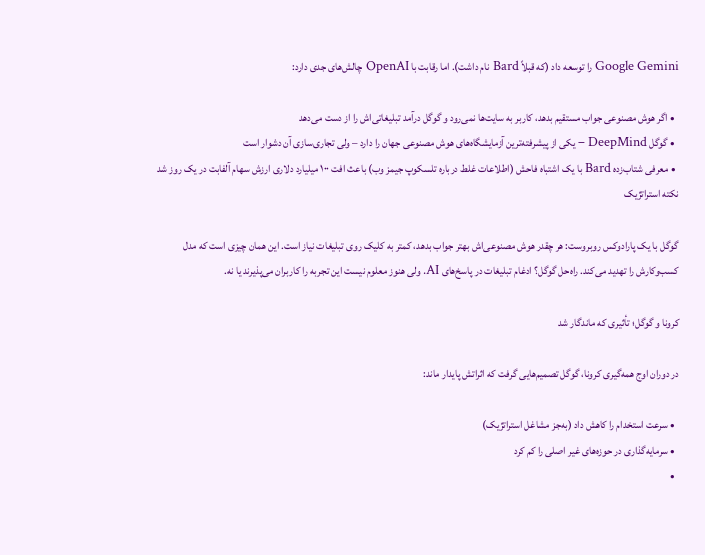Google Gemini را توسعه داد (که قبلاً Bard نام داشت). اما رقابت با OpenAI چالش‌های جدی دارد:

  • اگر هوش مصنوعی جواب مستقیم بدهد، کاربر به سایت‌ها نمی‌رود و گوگل درآمد تبلیغاتی‌اش را از دست می‌دهد
  • گوگل DeepMind – یکی از پیشرفته‌ترین آزمایشگاه‌های هوش مصنوعی جهان را دارد – ولی تجاری‌سازی آن دشوار است
  • معرفی شتاب‌زده Bard با یک اشتباه فاحش (اطلاعات غلط درباره تلسکوپ جیمز وب) باعث افت ۱۰۰ میلیارد دلاری ارزش سهام آلفابت در یک روز شد
نکته استراتژیک

گوگل با یک پارادوکس روبروست: هر چقدر هوش مصنوعی‌اش بهتر جواب بدهد، کمتر به کلیک روی تبلیغات نیاز است. این همان چیزی است که مدل کسب‌وکارش را تهدید می‌کند. راه‌حل گوگل؟ ادغام تبلیغات در پاسخ‌های AI. ولی هنوز معلوم نیست این تجربه را کاربران می‌پذیرند یا نه.

کرونا و گوگل؛ تأثیری که ماندگار شد

در دوران اوج همه‌گیری کرونا، گوگل تصمیم‌هایی گرفت که اثراتش پایدار ماند:

  • سرعت استخدام را کاهش داد (به‌جز مشاغل استراتژیک)
  • سرمایه‌گذاری در حوزه‌های غیر اصلی را کم کرد
  •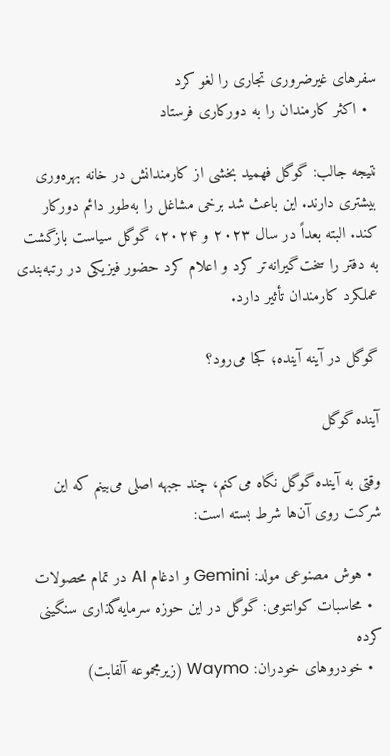سفرهای غیرضروری تجاری را لغو کرد
  • اکثر کارمندان را به دورکاری فرستاد

نتیجه جالب: گوگل فهمید بخشی از کارمندانش در خانه بهره‌وری بیشتری دارند. این باعث شد برخی مشاغل را به‌طور دائم دورکار کند. البته بعداً در سال ۲۰۲۳ و ۲۰۲۴، گوگل سیاست بازگشت به دفتر را سخت‌گیرانه‌تر کرد و اعلام کرد حضور فیزیکی در رتبه‌بندی عملکرد کارمندان تأثیر دارد.

گوگل در آینه آینده؛ کجا می‌رود؟

آینده گوگل

وقتی به آینده گوگل نگاه می‌کنم، چند جبهه اصلی می‌بینم که این شرکت روی آن‌ها شرط بسته است:

  • هوش مصنوعی مولد: Gemini و ادغام AI در تمام محصولات
  • محاسبات کوانتومی: گوگل در این حوزه سرمایه‌گذاری سنگینی کرده
  • خودروهای خودران: Waymo (زیرمجموعه آلفابت)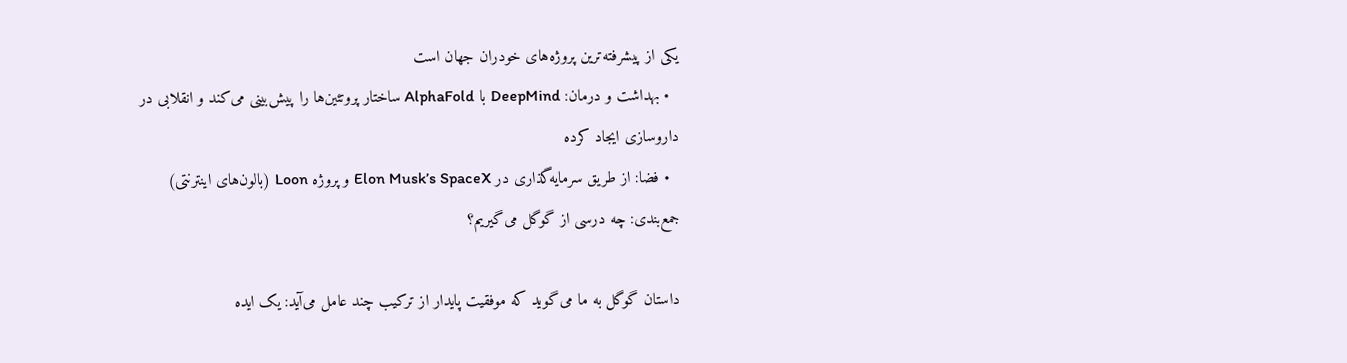یکی از پیشرفته‌ترین پروژه‌های خودران جهان است
  • بهداشت و درمان: DeepMind با AlphaFold ساختار پروتئین‌ها را پیش‌بینی می‌کند و انقلابی در داروسازی ایجاد کرده
  • فضا: از طریق سرمایه‌گذاری در Elon Musk’s SpaceX و پروژه Loon (بالون‌های اینترنتی)
جمع‌بندی: چه درسی از گوگل می‌گیریم؟

داستان گوگل به ما می‌گوید که موفقیت پایدار از ترکیب چند عامل می‌آید: یک ایده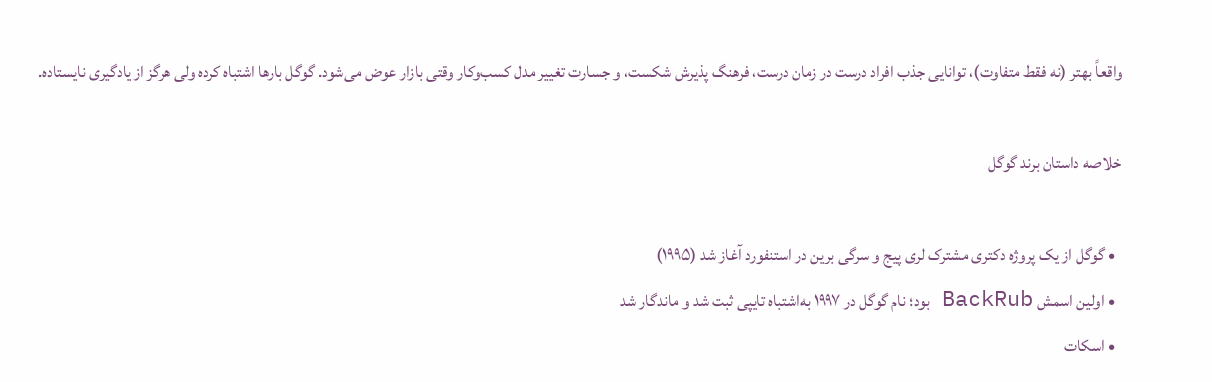واقعاً بهتر (نه فقط متفاوت)، توانایی جذب افراد درست در زمان درست، فرهنگ پذیرش شکست، و جسارت تغییر مدل کسب‌وکار وقتی بازار عوض می‌شود. گوگل بارها اشتباه کرده ولی هرگز از یادگیری نایستاده.

خلاصه داستان برند گوگل

  • گوگل از یک پروژه دکتری مشترک لری پیج و سرگی برین در استنفورد آغاز شد (۱۹۹۵)
  • اولین اسمش BackRub بود؛ نام گوگل در ۱۹۹۷ به‌اشتباه تایپی ثبت شد و ماندگار شد
  • اسکات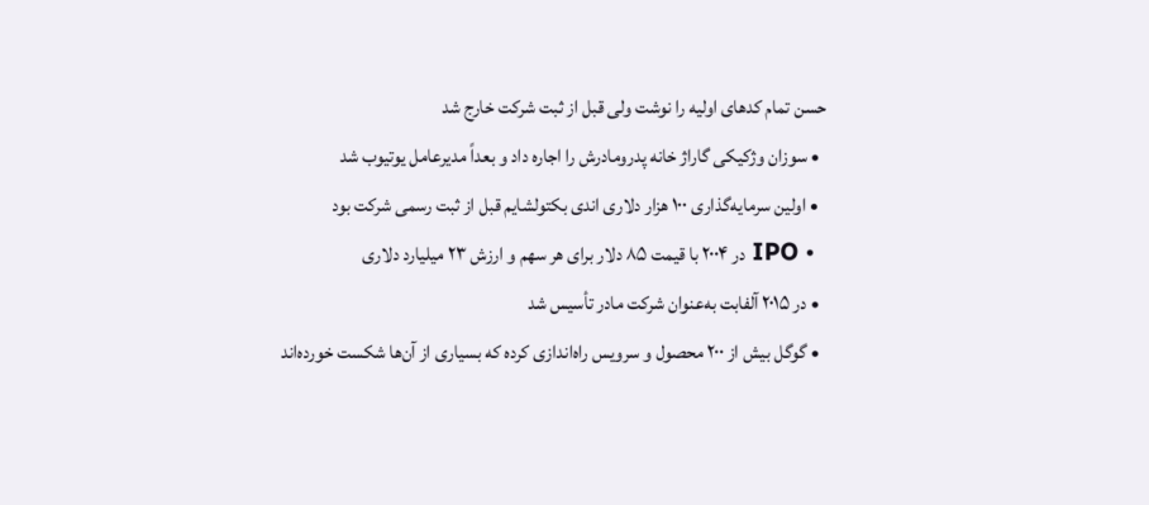حسن تمام کدهای اولیه را نوشت ولی قبل از ثبت شرکت خارج شد
  • سوزان وژکیکی گاراژ خانه پدرومادرش را اجاره داد و بعداً مدیرعامل یوتیوب شد
  • اولین سرمایه‌گذاری ۱۰۰ هزار دلاری اندی بکتولشایم قبل از ثبت رسمی شرکت بود
  • IPO در ۲۰۰۴ با قیمت ۸۵ دلار برای هر سهم و ارزش ۲۳ میلیارد دلاری
  • در ۲۰۱۵ آلفابت به‌عنوان شرکت مادر تأسیس شد
  • گوگل بیش از ۲۰۰ محصول و سرویس راه‌اندازی کرده که بسیاری از آن‌ها شکست خورده‌اند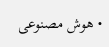• هوش مصنوعی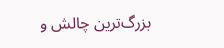بزرگ‌ترین چالش و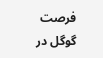فرصت گوگل در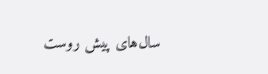سال‌های پیش روست